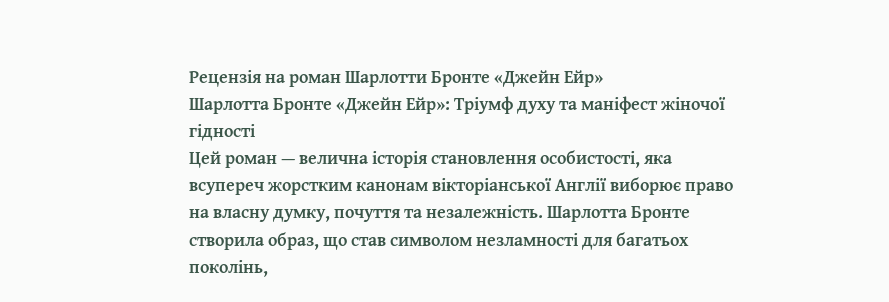Рецензія на роман Шарлотти Бронте «Джейн Ейр»
Шарлотта Бронте «Джейн Ейр»: Тріумф духу та маніфест жіночої гідності
Цей роман — велична історія становлення особистості, яка всупереч жорстким канонам вікторіанської Англії виборює право на власну думку, почуття та незалежність. Шарлотта Бронте створила образ, що став символом незламності для багатьох поколінь,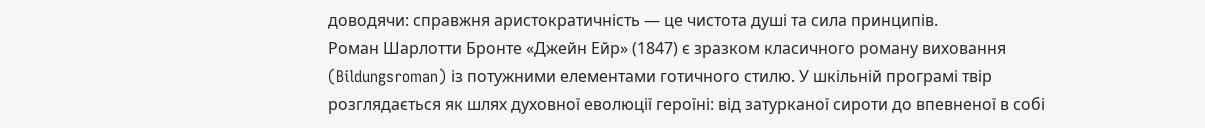доводячи: справжня аристократичність — це чистота душі та сила принципів.
Роман Шарлотти Бронте «Джейн Ейр» (1847) є зразком класичного роману виховання (Bildungsroman) із потужними елементами готичного стилю. У шкільній програмі твір розглядається як шлях духовної еволюції героїні: від затурканої сироти до впевненої в собі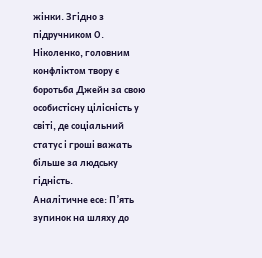жінки. Згідно з підручником О. Ніколенко, головним конфліктом твору є боротьба Джейн за свою особистісну цілісність у світі, де соціальний статус і гроші важать більше за людську гідність.
Аналітичне есе: П’ять зупинок на шляху до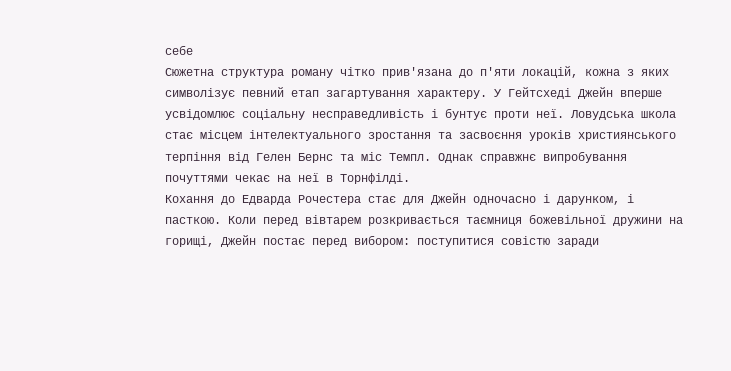себе
Сюжетна структура роману чітко прив'язана до п'яти локацій, кожна з яких символізує певний етап загартування характеру. У Гейтсхеді Джейн вперше усвідомлює соціальну несправедливість і бунтує проти неї. Ловудська школа стає місцем інтелектуального зростання та засвоєння уроків християнського терпіння від Гелен Бернс та міс Темпл. Однак справжнє випробування почуттями чекає на неї в Торнфілді.
Кохання до Едварда Рочестера стає для Джейн одночасно і дарунком, і пасткою. Коли перед вівтарем розкривається таємниця божевільної дружини на горищі, Джейн постає перед вибором: поступитися совістю заради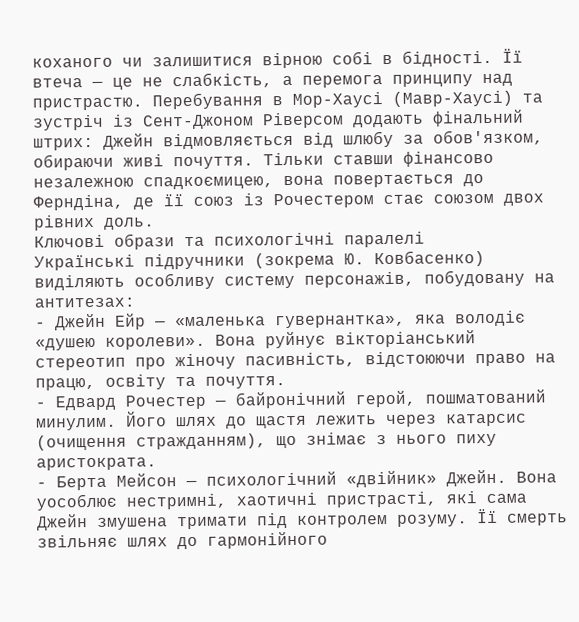коханого чи залишитися вірною собі в бідності. Її втеча — це не слабкість, а перемога принципу над пристрастю. Перебування в Мор-Хаусі (Мавр-Хаусі) та зустріч із Сент-Джоном Ріверсом додають фінальний штрих: Джейн відмовляється від шлюбу за обов'язком, обираючи живі почуття. Тільки ставши фінансово незалежною спадкоємицею, вона повертається до Ферндіна, де її союз із Рочестером стає союзом двох рівних доль.
Ключові образи та психологічні паралелі
Українські підручники (зокрема Ю. Ковбасенко) виділяють особливу систему персонажів, побудовану на антитезах:
- Джейн Ейр — «маленька гувернантка», яка володіє «душею королеви». Вона руйнує вікторіанський стереотип про жіночу пасивність, відстоюючи право на працю, освіту та почуття.
- Едвард Рочестер — байронічний герой, пошматований минулим. Його шлях до щастя лежить через катарсис (очищення стражданням), що знімає з нього пиху аристократа.
- Берта Мейсон — психологічний «двійник» Джейн. Вона уособлює нестримні, хаотичні пристрасті, які сама Джейн змушена тримати під контролем розуму. Її смерть звільняє шлях до гармонійного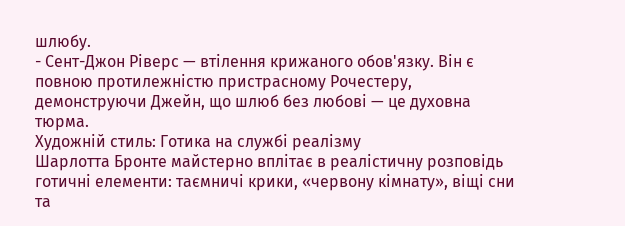шлюбу.
- Сент-Джон Ріверс — втілення крижаного обов'язку. Він є повною протилежністю пристрасному Рочестеру, демонструючи Джейн, що шлюб без любові — це духовна тюрма.
Художній стиль: Готика на службі реалізму
Шарлотта Бронте майстерно вплітає в реалістичну розповідь готичні елементи: таємничі крики, «червону кімнату», віщі сни та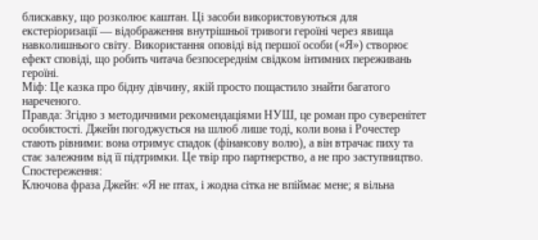блискавку, що розколює каштан. Ці засоби використовуються для екстеріоризації — відображення внутрішньої тривоги героїні через явища навколишнього світу. Використання оповіді від першої особи («Я») створює ефект сповіді, що робить читача безпосереднім свідком інтимних переживань героїні.
Міф: Це казка про бідну дівчину, якій просто пощастило знайти багатого нареченого.
Правда: Згідно з методичними рекомендаціями НУШ, це роман про суверенітет особистості. Джейн погоджується на шлюб лише тоді, коли вона і Рочестер стають рівними: вона отримує спадок (фінансову волю), а він втрачає пиху та стає залежним від її підтримки. Це твір про партнерство, а не про заступництво.
Спостереження:
Ключова фраза Джейн: «Я не птах, і жодна сітка не впіймає мене; я вільна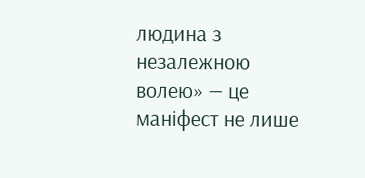людина з незалежною волею» — це маніфест не лише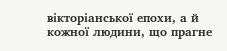вікторіанської епохи, а й кожної людини, що прагне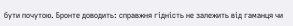бути почутою. Бронте доводить: справжня гідність не залежить від гаманця чи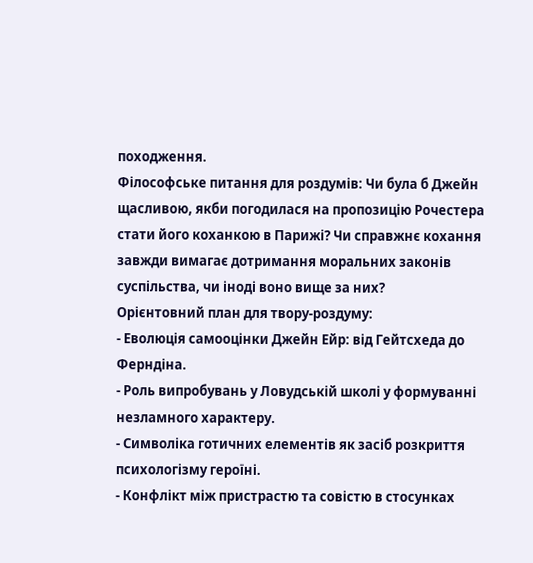походження.
Філософське питання для роздумів: Чи була б Джейн щасливою, якби погодилася на пропозицію Рочестера стати його коханкою в Парижі? Чи справжнє кохання завжди вимагає дотримання моральних законів суспільства, чи іноді воно вище за них?
Орієнтовний план для твору-роздуму:
- Еволюція самооцінки Джейн Ейр: від Гейтсхеда до Ферндіна.
- Роль випробувань у Ловудській школі у формуванні незламного характеру.
- Символіка готичних елементів як засіб розкриття психологізму героїні.
- Конфлікт між пристрастю та совістю в стосунках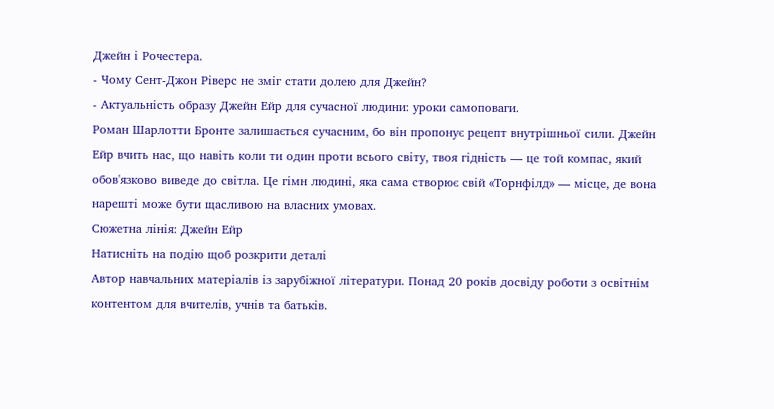Джейн і Рочестера.
- Чому Сент-Джон Ріверс не зміг стати долею для Джейн?
- Актуальність образу Джейн Ейр для сучасної людини: уроки самоповаги.
Роман Шарлотти Бронте залишається сучасним, бо він пропонує рецепт внутрішньої сили. Джейн Ейр вчить нас, що навіть коли ти один проти всього світу, твоя гідність — це той компас, який обов'язково виведе до світла. Це гімн людині, яка сама створює свій «Торнфілд» — місце, де вона нарешті може бути щасливою на власних умовах.
Сюжетна лінія: Джейн Ейр
Натисніть на подію щоб розкрити деталі
Автор навчальних матеріалів із зарубіжної літератури. Понад 20 років досвіду роботи з освітнім контентом для вчителів, учнів та батьків.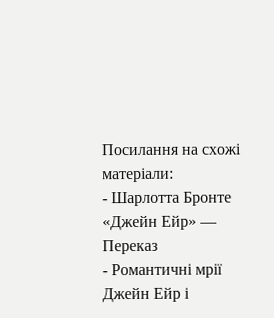Посилання на схожі матеріали:
- Шарлотта Бронте «Джейн Ейр» — Переказ
- Романтичні мрії Джейн Ейр і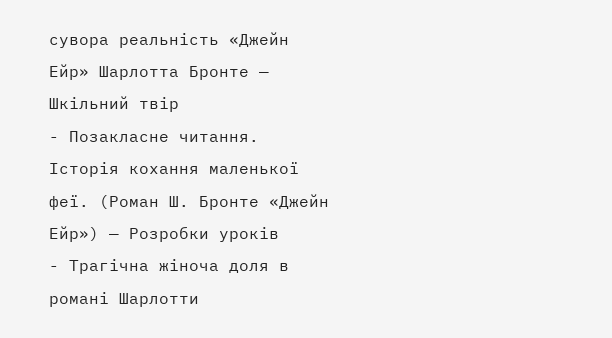сувора реальність «Джейн Ейр» Шарлотта Бронте — Шкільний твір
- Позакласне читання. Історія кохання маленької феї. (Роман Ш. Бронте «Джейн Ейр») — Розробки уроків
- Трагічна жіноча доля в романі Шарлотти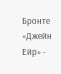Бронте «Джейн Ейр» -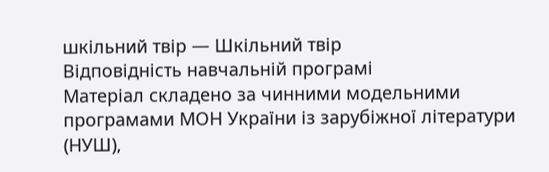шкільний твір — Шкільний твір
Відповідність навчальній програмі
Матеріал складено за чинними модельними програмами МОН України із зарубіжної літератури (НУШ),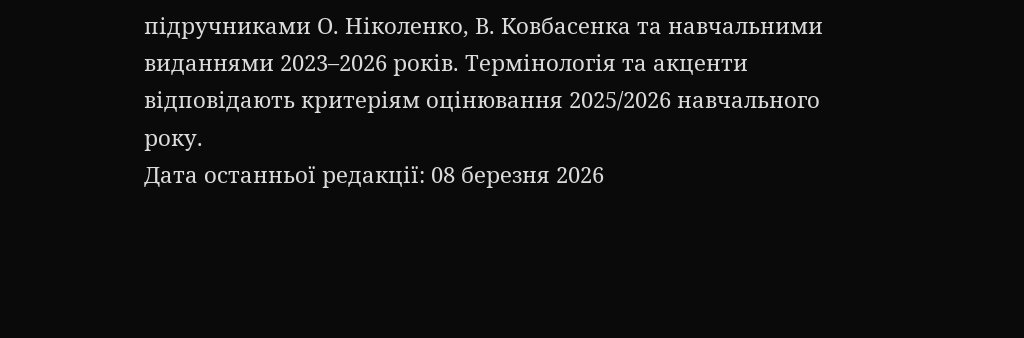підручниками О. Ніколенко, В. Ковбасенка та навчальними виданнями 2023–2026 років. Термінологія та акценти відповідають критеріям оцінювання 2025/2026 навчального року.
Дата останньої редакції: 08 березня 2026